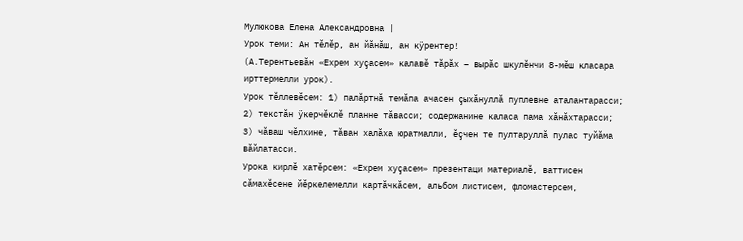Мулюкова Елена Александровна |
Урок теми: Ан тĕлĕр, ан йăнăш, ан кÿрентер!
(А.Терентьевăн «Ехрем хуçасем» калавĕ тăрăх – вырăс шкулĕнчи 8-мĕш класара ирттермелли урок).
Урок тĕллевĕсем: 1) палăртнă темăпа ачасен çыхăнуллă пуплевне аталантарасси; 2) текстăн ÿкерчĕклĕ планне тăвасси; содержанине каласа пама хăнăхтарасси; 3) чăваш чĕлхине, тăван халăха юратмалли, ĕçчен те пултаруллă пулас туйăма вăйлатасси.
Урока кирлĕ хатĕрсем: «Ехрем хуçасем» презентаци материалĕ, ваттисен сăмахĕсене йĕркелемелли картăчкăсем, альбом листисем, фломастерсем,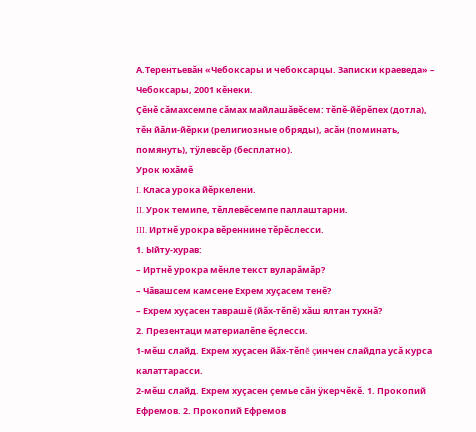А.Терентьевăн «Чебоксары и чебоксарцы. Записки краеведа» – Чебоксары, 2001 кĕнеки.
Çĕнĕ сăмахсемпе сăмах майлашăвĕсем: тĕпĕ-йĕрĕпех (дотла), тĕн йăли-йĕрки (религиозные обряды), асăн (поминать, помянуть), тÿлевсĕр (бесплатно).
Урок юхăмĕ
I. Класа урока йĕркелени.
II. Урок темипе, тĕллевĕсемпе паллаштарни.
III. Иртнĕ урокра вĕреннине тĕрĕслесси.
1. Ыйту-хурав:
– Иртнĕ урокра мĕнле текст вуларăмăр?
– Чăвашсем камсене Ехрем хуçасем тенĕ?
– Ехрем хуçасен таврашĕ (йăх-тĕпĕ) хăш ялтан тухнă?
2. Презентаци материалĕпе ĕçлесси.
1-мĕш слайд. Ехрем хуçасен йăх-тĕпĕ çинчен слайдпа усă курса калаттарасси.
2-мĕш слайд. Ехрем хуçасен çемье сăн ÿкерчĕкĕ. 1. Прокопий Ефремов. 2. Прокопий Ефремов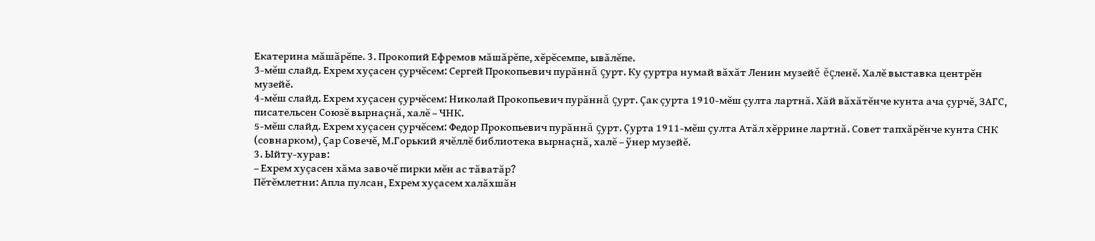Екатерина мăшăрĕпе. 3. Прокопий Ефремов мăшăрĕпе, хĕрĕсемпе, ывăлĕпе.
3-мĕш слайд. Ехрем хуçасен çурчĕсем: Сергей Прокопьевич пурăннă çурт. Ку çуртра нумай вăхăт Ленин музейĕ ĕçленĕ. Халĕ выставка центрĕн музейĕ.
4-мĕш слайд. Ехрем хуçасен çурчĕсем: Николай Прокопьевич пурăннă çурт. Çак çурта 1910-мĕш çулта лартнă. Хăй вăхăтĕнче кунта ача çурчĕ, ЗАГС, писательсен Союзĕ вырнаçнă, халĕ – ЧНК.
5-мĕш слайд. Ехрем хуçасен çурчĕсем: Федор Прокопьевич пурăннă çурт. Çурта 1911-мĕш çулта Атăл хĕррине лартнă. Совет тапхăрĕнче кунта СНК (совнарком), Çар Совечĕ, М.Горький ячĕллĕ библиотека вырнаçнă, халĕ – ÿнер музейĕ.
3. Ыйту-хурав:
– Ехрем хуçасен хăма завочĕ пирки мĕн ас тăватăр?
Пĕтĕмлетни: Апла пулсан, Ехрем хуçасем халăхшăн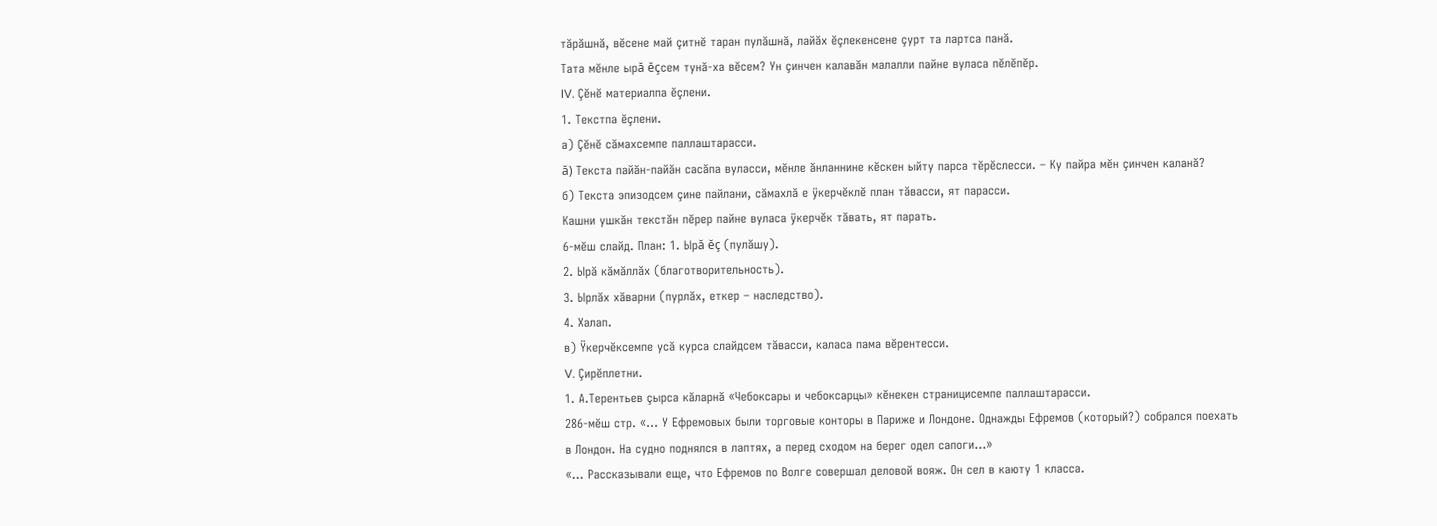тăрăшнă, вĕсене май çитнĕ таран пулăшнă, лайăх ĕçлекенсене çурт та лартса панă.
Тата мĕнле ырă ĕçсем тунă-ха вĕсем? Ун çинчен калавăн малалли пайне вуласа пĕлĕпĕр.
IV. Çĕнĕ материалпа ĕçлени.
1. Текстпа ĕçлени.
а) Çĕнĕ сăмахсемпе паллаштарасси.
ă) Текста пайăн-пайăн сасăпа вуласси, мĕнле ăнланнине кĕскен ыйту парса тĕрĕслесси. – Ку пайра мĕн çинчен каланă?
б) Текста эпизодсем çине пайлани, сăмахлă е ÿкерчĕклĕ план тăвасси, ят парасси.
Кашни ушкăн текстăн пĕрер пайне вуласа ÿкерчĕк тăвать, ят парать.
6-мĕш слайд. План: 1. Ырă ĕç (пулăшу).
2. Ырă кăмăллăх (благотворительность).
3. Ырлăх хăварни (пурлăх, еткер – наследство).
4. Халап.
в) Ÿкерчĕксемпе усă курса слайдсем тăвасси, каласа пама вĕрентесси.
V. Çирĕплетни.
1. А.Терентьев çырса кăларнă «Чебоксары и чебоксарцы» кĕнекен страницисемпе паллаштарасси.
286-мĕш стр. «… У Ефремовых были торговые конторы в Париже и Лондоне. Однажды Ефремов (который?) собрался поехать в Лондон. На судно поднялся в лаптях, а перед сходом на берег одел сапоги…»
«… Рассказывали еще, что Ефремов по Волге совершал деловой вояж. Он сел в каюту 1 класса.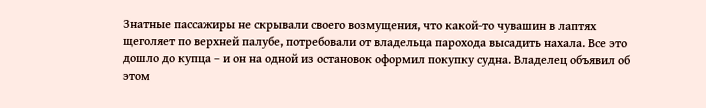Знатные пассажиры не скрывали своего возмущения, что какой-то чувашин в лаптях щеголяет по верхней палубе, потребовали от владельца парохода высадить нахала. Все это дошло до купца – и он на одной из остановок оформил покупку судна. Владелец объявил об этом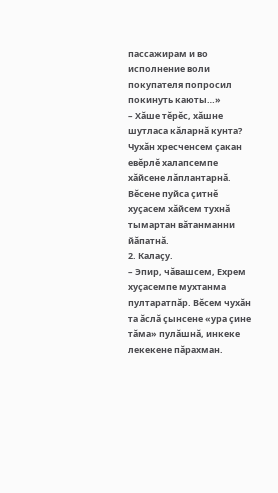пассажирам и во исполнение воли покупателя попросил покинуть каюты…»
– Хăше тĕрĕс, хăшне шутласа кăларнă кунта? Чухăн хресченсем çакан евĕрлĕ халапсемпе хăйсене лăплантарнă. Вĕсене пуйса çитнĕ хуçасем хăйсем тухнă тымартан вăтанманни йăпатнă.
2. Калаçу.
– Эпир, чăвашсем, Ехрем хуçасемпе мухтанма пултаратпăр. Вĕсем чухăн та ăслă çынсене «ура çине тăма» пулăшнă, инкеке лекекене пăрахман.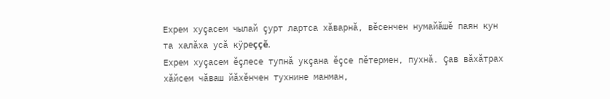Ехрем хуçасем чылай çурт лартса хăварнă, вĕсенчен нумайăшĕ паян кун та халăха усă кÿреççĕ.
Ехрем хуçасем ĕçлесе тупнă укçана ĕçсе пĕтермен, пухнă. Çав вăхăтрах хăйсем чăваш йăхĕнчен тухнине манман,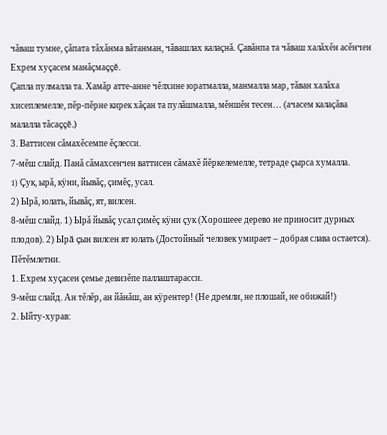чăваш тумне, çăпата тăхăнма вăтанман, чăвашлах калаçнă. Çавăнпа та чăваш халăхĕн асĕнчен Ехрем хуçасем манăçмаççĕ.
Çапла пулмалла та. Хамăр атте-анне чĕлхине юратмалла, манмалла мар, тăван халăха хисеплемелле, пĕр-пĕрне кирек хăçан та пулăшмалла, мĕншĕн тесен… (ачасем калаçăва малалла тăсаççĕ.)
3. Ваттисен сăмахĕсемпе ĕçлесси.
7-мĕш слайд. Панă сăмахсенчен ваттисен сăмахĕ йĕркелемелле, тетраде çырса хумалла.
1) Çук, ырă, кÿни, йывăç, çимĕç, усал.
2) Ырă, юлать, йывăç, ят, вилсен.
8-мĕш слайд. 1) Ырă йывăç усал çимĕç кÿни çук (Хорошеее дерево не приносит дурных плодов). 2) Ырă çын вилсен ят юлать (Достойный человек умирает – добрая слава остается).
Пĕтĕмлетни.
1. Ехрем хуçасен çемье девизĕпе паллаштарасси.
9-мĕш слайд. Ан тĕлĕр, ан йăнăш, ан кÿрентер! (Не дремли, не плошай, не обижай!)
2. Ыйту-хурав: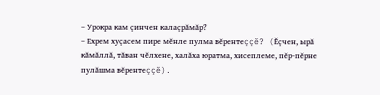– Урокра кам çинчен калаçрăмăр?
– Ехрем хуçасем пире мĕнле пулма вĕрентеççĕ? (Ĕçчен, ырă кăмăллă, тăван чĕлхене, халăха юратма, хисеплеме, пĕр-пĕрне пулăшма вĕрентеççĕ).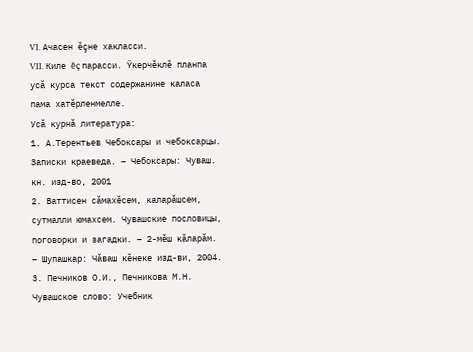VI. Ачасен ĕçне хакласси.
VII. Киле ĕç парасси. Ÿкерчĕклĕ планпа усă курса текст содержанине каласа пама хатĕрленмелле.
Усă курнă литература:
1. А.Терентьев Чебоксары и чебоксарцы. Записки краеведа. – Чебоксары: Чуваш. кн. изд-во, 2001
2. Ваттисен сăмахĕсем, каларăшсем, сутмалли юмахсем. Чувашские пословицы, поговорки и загадки. – 2-мĕш кăларăм. – Шупашкар: Чăваш кĕнеке изд-ви, 2004.
3. Печников О.И., Печникова М.Н. Чувашское слово: Учебник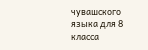чувашского языка для 8 класса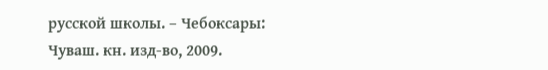русской школы. – Чебоксары: Чуваш. кн. изд-во, 2009.